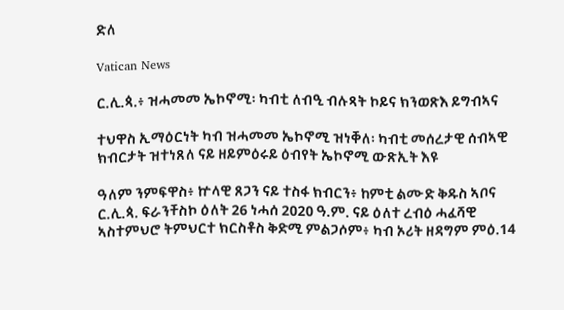ድለ

Vatican News

ር.ሊ.ጳ.፥ ዝሓመመ ኤኮኖሚ፡ ካብቲ ለብዒ ብሉጻት ኮይና ክንወጽእ ይግብኣና

ተህዋስ ኢማዕርነት ካብ ዝሓመመ ኤኮኖሚ ዝነቐለ፡ ካብቲ መሰረታዊ ሰብኣዊ ክብርታት ዝተነጸለ ናይ ዘይምዕሩይ ዕብየት ኤኮኖሚ ውጽኢት እዩ

ዓለም ንምፍዋስ፥ ኵላዊ ጸጋን ናይ ተስፋ ክብርን፥ ከምቲ ልሙድ ቅዱስ ኣቦና ር.ሊ.ጳ. ፍራንቸስኮ ዕለት 26 ነሓሰ 2020 ዓ.ም. ናይ ዕለተ ረብዕ ሓፈሻዊ ኣስተምህሮ ትምህርተ ክርስቶስ ቅድሚ ምልጋሶም፥ ካብ ኦሪት ዘዳግም ምዕ.14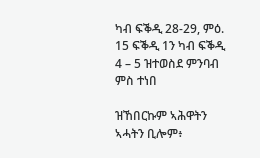ካብ ፍቕዲ 28-29, ምዕ. 15 ፍቕዲ 1ን ካብ ፍቕዲ 4 – 5 ዝተወስደ ምንባብ ምስ ተነበ

ዝኸበርኩም ኣሕዋትን ኣሓትን ቢሎም፥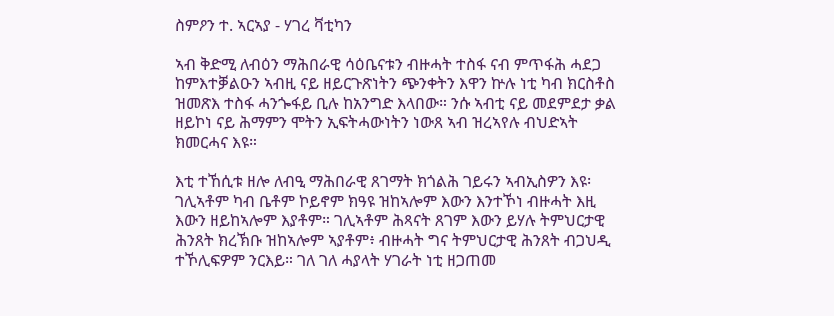ስምዖን ተ. ኣርኣያ - ሃገረ ቫቲካን

ኣብ ቅድሚ ለብዕን ማሕበራዊ ሳዕቤናቱን ብዙሓት ተስፋ ናብ ምጥፋሕ ሓደጋ ከምእተቓልዑን ኣብዚ ናይ ዘይርጉጽነትን ጭንቀትን እዋን ኵሉ ነቲ ካብ ክርስቶስ ዝመጽእ ተስፋ ሓንጐፋይ ቢሉ ከአንግድ እላበው። ንሱ ኣብቲ ናይ መደምደታ ቃል ዘይኮነ ናይ ሕማምን ሞትን ኢፍትሓውነትን ነውጸ ኣብ ዝረኣየሉ ብህድኣት ክመርሓና እዩ።

እቲ ተኸሲቱ ዘሎ ለብዒ ማሕበራዊ ጸገማት ክጎልሕ ገይሩን ኣብኢስዎን እዩ፡ ገሊኣቶም ካብ ቤቶም ኮይኖም ክዓዩ ዝከኣሎም እውን እንተኾነ ብዙሓት እዚ እውን ዘይከኣሎም እያቶም። ገሊኣቶም ሕጻናት ጸገም እውን ይሃሉ ትምህርታዊ ሕንጸት ክረኽቡ ዝከኣሎም ኣያቶም፥ ብዙሓት ግና ትምህርታዊ ሕንጸት ብጋህዲ ተኾሊፍዎም ንርእይ። ገለ ገለ ሓያላት ሃገራት ነቲ ዘጋጠመ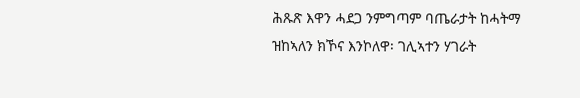ሕጹጽ እዋን ሓደጋ ንምግጣም ባጤራታት ከሓትማ ዝከኣለን ክኾና እንኮለዋ፡ ገሊኣተን ሃገራት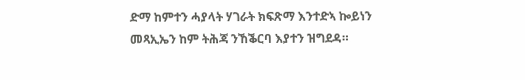ድማ ከምተን ሓያላት ሃገራት ክፍጽማ እንተድኣ ኰይነን መጻኢኤን ከም ትሕጃ ንኸቕርባ እያተን ዝግደዳ።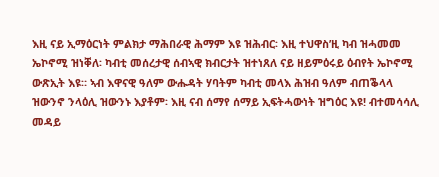እዚ ናይ ኢማዕርነት ምልክታ ማሕበራዊ ሕማም እዩ ዝሕብር፡ እዚ ተህዋስ’ዚ ካብ ዝሓመመ ኤኮኖሚ ዝነቐለ፡ ካብቲ መሰረታዊ ሰብኣዊ ክብርታት ዝተነጸለ ናይ ዘይምዕሩይ ዕብየት ኤኮኖሚ ውጽኢት እዩ። ኣብ እዋናዊ ዓለም ውሑዳት ሃባትም ካብቲ መላእ ሕዝብ ዓለም ብጠቕላላ ዝውንኖ ንላዕሊ ዝውንኑ እያቶም፡ እዚ ናብ ሰማየ ሰማይ ኢፍትሓውነት ዝግዕር እዩ! ብተመሳሳሊ መዳይ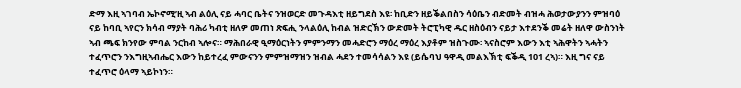ድማ እዚ ኣገባብ ኤኮኖሚ’ዚ ኣብ ልዕሊ ናይ ሓባር ቤትና ንዝወርድ መጉዳእቲ ዘይግደስ እዩ፡ ከቢድን ዘይቕልበስን ሳዕቤን ብድመት ብዝሓ ሕወታውያንን ምዝባዕ ናይ ከባቢ ኣየርን ክሳብ ማያት ባሕሪ ካብቲ ዘለዎ መጠነ ጽፍሒ ንላልዕሊ ከብል ዝድርኽን ውድመት ትሮፒካዊ ዱር ዘስዕብን ናይታ እተደንቕ መሬት ዘለዋ ውስንነት ኣብ ጫፍ ክንየው ምባል ንርከብ ኣሎና። ማሕበራዊ ዒማዕርነትን ምምንማን መሓድሮን ማዕረ ማዕረ እያቶም ዝስጉሙ፡ ኣናስሮም እውን እቲ ኣሕዋትን ኣሓትን ተፈጥሮን ንእግዚኣብሔር እውን ከይተረፈ ምውናንን ምምዝማዝን ዝብል ሓደን ተመሳሳልን እዩ (ይሴባህ ዓዋዲ መልእኽቲ ፍቕዲ 101 ረኣ)። እዚ ግና ናይ ተፈጥሮ ዕላማ ኣይኮነን።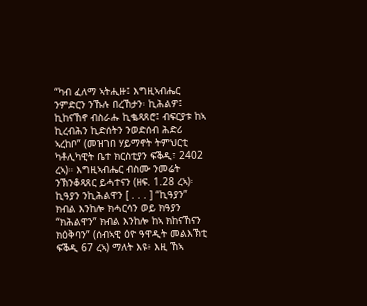“ካብ ፈለማ ኣትሒዙ፤ እግዚኣብሔር ንምድርን ንኹሉ በረኸታን፡ ኪሕልዎ፤ ኪከናኸኖ ብስራሑ ኪቈጻጸሮ፤ ብፍርያቱ ከኣ ኪረብሕን ኪድሰትን ንወድሰብ ሕድሪ ኣረከቦ” (መዝገበ ሃይማኖት ትምህርቲ ካቶሊካዊት ቤተ ክርስቲያን ፍቕዲ፣ 2402 ረኣ)። እግዚኣብሔር ብስሙ ንመሬት ንኽንቆጻጸር ይሓተናን (ዘፍ. 1.28 ረኣ)፡ ኪዓያን ንኪሕልዋን [ . . . ] “ኪዓያን” ክብል እንከሎ ክሓርሳን ወይ ክዓያን “ክሕልዋን” ክብል እንከሎ ከኣ ክከናኸናን ክዕቅባን” (ሰብኣዊ ዕዮ ዓዋዲት መልእኽቲ ፍቕዲ 67 ረኣ) ማለት እዩ፥ እዚ ኸኣ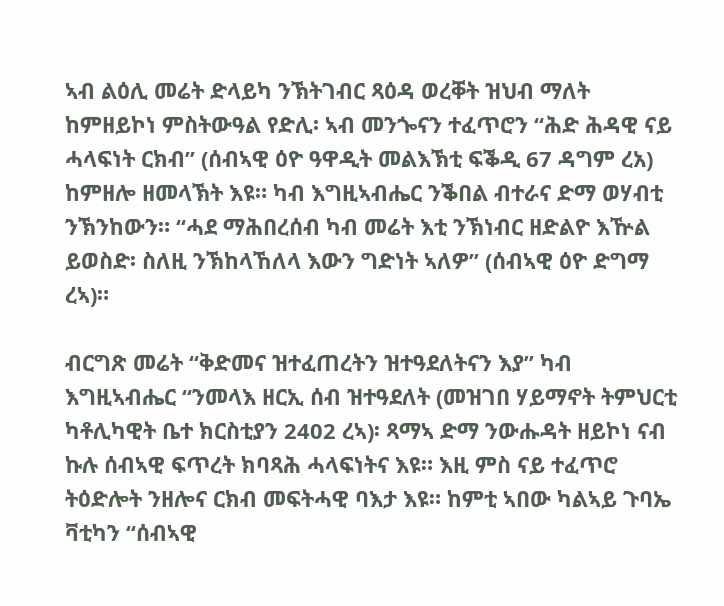ኣብ ልዕሊ መሬት ድላይካ ንኽትገብር ጻዕዳ ወረቐት ዝህብ ማለት ከምዘይኮነ ምስትውዓል የድሊ፡ ኣብ መንጐናን ተፈጥሮን “ሕድ ሕዳዊ ናይ ሓላፍነት ርክብ” (ሰብኣዊ ዕዮ ዓዋዲት መልእኽቲ ፍቕዲ 67 ዳግም ረአ) ከምዘሎ ዘመላኽት እዩ። ካብ እግዚኣብሔር ንቕበል ብተራና ድማ ወሃብቲ ንኽንከውን። “ሓደ ማሕበረሰብ ካብ መሬት እቲ ንኽነብር ዘድልዮ እዅል ይወስድ፡ ስለዚ ንኽከላኸለላ እውን ግድነት ኣለዎ” (ሰብኣዊ ዕዮ ድግማ ረኣ)።

ብርግጽ መሬት “ቅድመና ዝተፈጠረትን ዝተዓደለትናን እያ” ካብ እግዚኣብሔር “ንመላእ ዘርኢ ሰብ ዝተዓደለት (መዝገበ ሃይማኖት ትምህርቲ ካቶሊካዊት ቤተ ክርስቲያን 2402 ረኣ)፡ ጻማኣ ድማ ንውሑዳት ዘይኮነ ናብ ኩሉ ሰብኣዊ ፍጥረት ክባጻሕ ሓላፍነትና እዩ። እዚ ምስ ናይ ተፈጥሮ ትዕድሎት ንዘሎና ርክብ መፍትሓዊ ባእታ እዩ። ከምቲ ኣበው ካልኣይ ጉባኤ ቫቲካን “ሰብኣዊ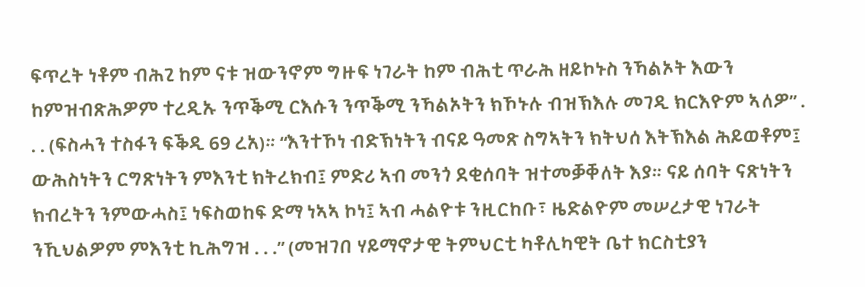ፍጥረት ነቶም ብሕጊ ከም ናቱ ዝውንኖም ግዙፍ ነገራት ከም ብሕቲ ጥራሕ ዘይኮኑስ ንኻልኦት እውን ከምዝብጽሕዎም ተረዲኡ ንጥቕሚ ርእሱን ንጥቕሚ ንኻልኦትን ክኾኑሉ ብዝኽእሉ መገዲ ክርእዮም ኣለዎ” . . . (ፍስሓን ተስፋን ፍቕዲ 69 ረአ)። “እንተኾነ ብድኽነትን ብናይ ዓመጽ ስግኣትን ክትህሰ እትኽእል ሕይወቶም፤ ውሕስነትን ርግጽነትን ምእንቲ ክትረክብ፤ ምድሪ ኣብ መንጎ ደቂሰባት ዝተመቓቐለት እያ። ናይ ሰባት ናጽነትን ክብረትን ንምውሓስ፤ ነፍስወከፍ ድማ ነኣኣ ኮነ፤ ኣብ ሓልዮቱ ንዚርከቡ፣ ዜድልዮም መሠረታዊ ነገራት ንኺህልዎም ምእንቲ ኪሕግዝ . . .” (መዝገበ ሃይማኖታዊ ትምህርቲ ካቶሊካዊት ቤተ ክርስቲያን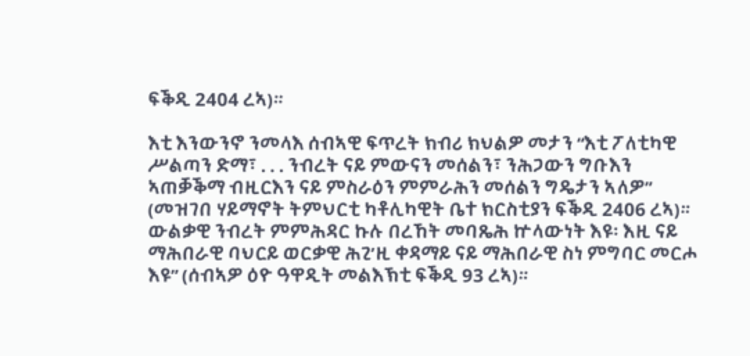ፍቕዲ 2404 ረኣ)።

እቲ እንውንኖ ንመላእ ሰብኣዊ ፍጥረት ክብሪ ክህልዎ መታን “እቲ ፖለቲካዊ ሥልጣን ድማ፣ . . . ንብረት ናይ ምውናን መሰልን፣ ንሕጋውን ግቡእን ኣጠቓቕማ ብዚርእን ናይ ምስራዕን ምምራሕን መሰልን ግዴታን ኣለዎ” (መዝገበ ሃይማኖት ትምህርቲ ካቶሊካዊት ቤተ ክርስቲያን ፍቕዲ 2406 ረኣ)። ውልቃዊ ንብረት ምምሕዳር ኩሉ በረኸት መባጼሕ ኵላውነት እዩ፡ እዚ ናይ ማሕበራዊ ባህርይ ወርቃዊ ሕጊ’ዚ ቀዳማይ ናይ ማሕበራዊ ስነ ምግባር መርሖ እዩ” (ሰብኣዎ ዕዮ ዓዋዲት መልእኽቲ ፍቕዲ 93 ረኣ)።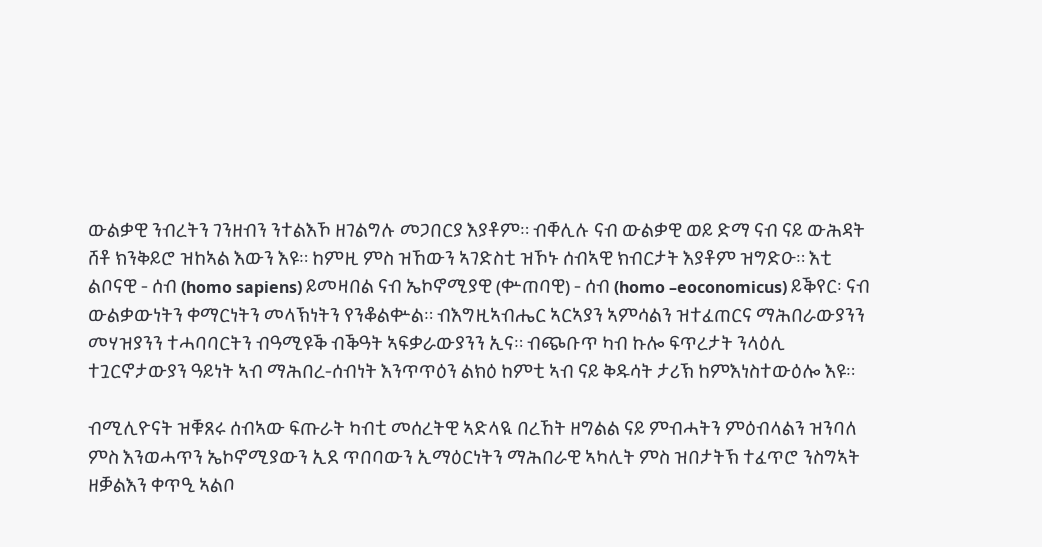ውልቃዊ ንብረትን ገንዘብን ንተልእኾ ዘገልግሉ መጋበርያ እያቶም። ብቐሊሉ ናብ ውልቃዊ ወይ ድማ ናብ ናይ ውሕዳት ሸቶ ክንቅይሮ ዝከኣል እውን እዩ። ከምዚ ምስ ዝኸውን ኣገድስቲ ዝኾኑ ሰብኣዊ ክብርታት እያቶም ዝግድዑ። እቲ ልቦናዊ - ሰብ (homo sapiens) ይመዛበል ናብ ኤኮኖሚያዊ (ቍጠባዊ) - ሰብ (homo –eoconomicus) ይቕየር፡ ናብ ውልቃውነትን ቀማርነትን መላኽነትን የንቆልቍል። ብእግዚኣብሔር ኣርኣያን ኣምሳልን ዝተፈጠርና ማሕበራውያንን መሃዝያንን ተሓባባርትን ብዓሚዩቕ ብቕዓት ኣፍቃራውያንን ኢና። ብጭቡጥ ካብ ኩሎ ፍጥረታት ንላዕሊ ተጓርኖታውያን ዓይነት ኣብ ማሕበረ-ሰብነት እንጥጥዕን ልክዕ ከምቲ ኣብ ናይ ቅዱሳት ታሪኽ ከምእነስተውዕሎ እዩ።

ብሚሊዮናት ዝቑጸሩ ሰብኣው ፍጡራት ካብቲ መሰረትዊ ኣድላዪ በረኸት ዘግልል ናይ ምብሓትን ምዕብላልን ዝንባለ ምስ እንወሓጥን ኤኮኖሚያውን ኢደ ጥበባውን ኢማዕርነትን ማሕበራዊ ኣካሊት ምስ ዝበታትኽ ተፈጥሮ ንስግኣት ዘቓልእን ቀጥዒ ኣልቦ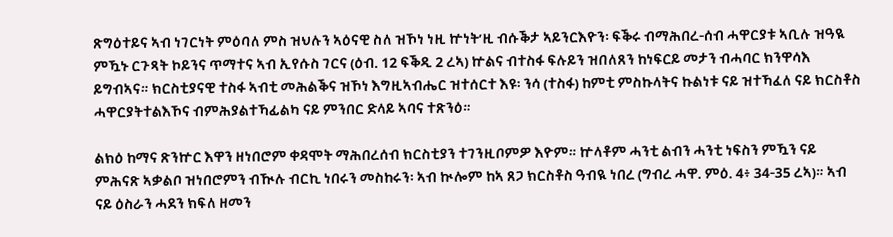ጽግዕተይና ኣብ ነገርነት ምዕባለ ምስ ዝህሉን ኣዕናዊ ስለ ዝኾነ ነዚ ኵነት’ዚ ብሱቕታ ኣይንርእዮን፡ ፍቕሩ ብማሕበረ-ሰብ ሓዋርያቱ ኣቢሉ ዝዓዪ ምዃኑ ርጉጻት ኮይንና ጥማተና ኣብ ኢየሱስ ገርና (ዕብ. 12 ፍቕዲ 2 ረኣ) ኵልና ብተስፋ ፍሉይን ዝበለጸን ከነፍርይ መታን ብሓባር ክንዋሳእ ይግብኣና። ክርስቲያናዊ ተስፋ ኣብቲ መሕልቕና ዝኾነ እግዚኣብሔር ዝተሰርተ እዩ፡ ንሳ (ተስፋ) ከምቲ ምስኩላትና ኩልነቱ ናይ ዝተኻፈለ ናይ ክርስቶስ ሓዋርያትተልእኾና ብምሕያልተኻፊልካ ናይ ምንበር ድላይ ኣባና ተጽንዕ።

ልክዕ ከማና ጽንኵር እዋን ዘነበሮም ቀዳሞት ማሕበረሰብ ክርስቲያን ተገንዚቦምዎ እዮም። ኵላቶም ሓንቲ ልብን ሓንቲ ነፍስን ምዃን ናይ ምሕናጽ ኣቃልቦ ዝነበሮምን ብዂሉ ብርኪ ነበሩን መስከሩን፡ ኣብ ኲሎም ከኣ ጸጋ ክርስቶስ ዓብዪ ነበረ (ግብረ ሓዋ. ምዕ. 4፥ 34-35 ረኣ)። ኣብ ናይ ዕስራን ሓደን ክፍለ ዘመን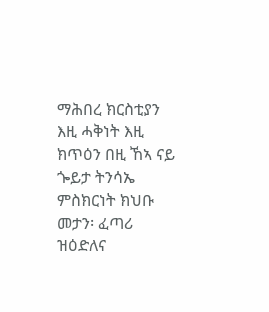ማሕበረ ክርስቲያን እዚ ሓቅነት እዚ ክጥዕን በዚ ኸኣ ናይ ጐይታ ትንሳኤ ምስክርነት ክህቡ መታን፡ ፈጣሪ ዝዕድለና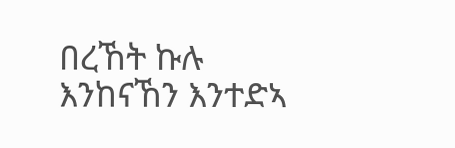በረኸት ኩሉ እንከናኸን እንተድኣ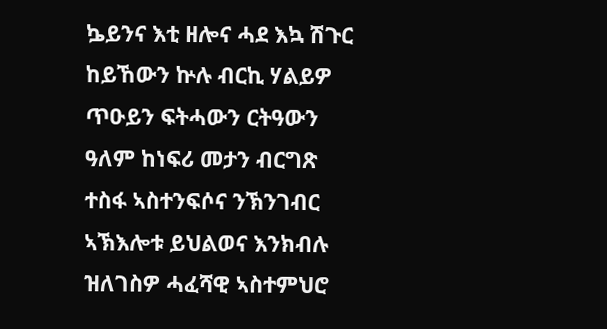ኴይንና እቲ ዘሎና ሓደ እኳ ሽጉር ከይኸውን ኵሉ ብርኪ ሃልይዎ ጥዑይን ፍትሓውን ርትዓውን ዓለም ከነፍሪ መታን ብርግጽ ተስፋ ኣስተንፍሶና ንኽንገብር ኣኽእሎቱ ይህልወና እንክብሉ ዝለገስዎ ሓፈሻዊ ኣስተምህሮ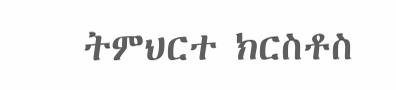ትምህርተ ክርስቶስ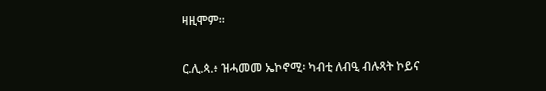ዛዚሞም።

ር.ሊ.ጳ.፥ ዝሓመመ ኤኮኖሚ፡ ካብቲ ለብዒ ብሉጻት ኮይና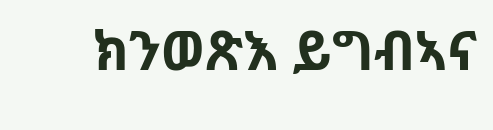ክንወጽእ ይግብኣና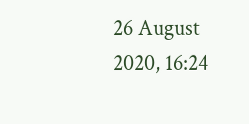26 August 2020, 16:24